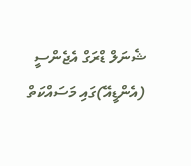ޝެނަލް ޑްރަގް އެޖެންސީ (އެންޑީއޭ)ގައި މަސައްކަތް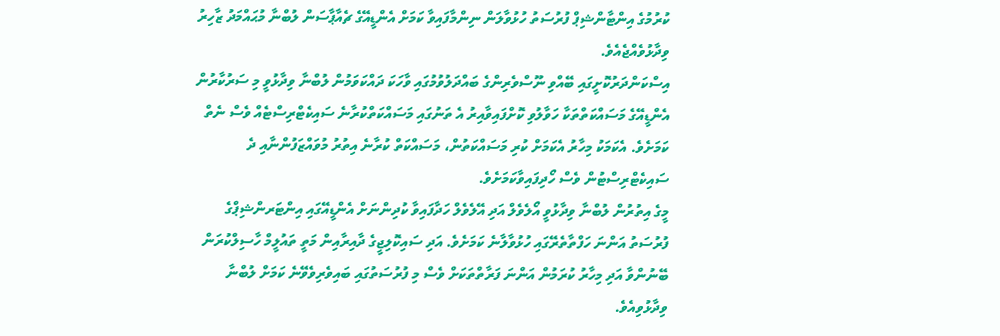ކުރުމުގެ އިންޓާންޝިޕް ފުރުސަތު ހުޅުވާލަން ނިންމާފައިވާ ކަމަށް އެންޑީއޭގެ ޗެއާޕާސަން ލުބްނާ މުޙައްމަދު ޒާހިރު ވިދާޅުވެއްޖެއެވެ.
އިސްކަންދަރުކޮށީގައި ބޭއްވި ނޫސްވެރިންގެ ބައްދަލުވުމުގައި ވާހަކަ ދައްކަވަމުން ލުބްނާ ވިދާޅުވީ މި ސަރުކާރުން އެންޑީއޭގެ މަސައްކަތްތަކާ ހަވާލުވި ކޮށްފައިވާއިރު އެ ތަނުގައި މަސައްކަތްކުރާނެ ސައިކެޓްރިސްޓެއް ވެސް ނެތް ކަމަށެވެ. އެކަމަކު މިހާރު އެކަމަށް ކުރި މަސައްކަތުން، މަސައްކަތް ކުރާނެ އިތުރު މުވައްޒަފުންނާއި ދެ ސައިކެޓްރިސްޓުން ވެސް ހޯދިފައިވާކަމަށެވެ.
މީގެ އިތުރުން ލުބްނާ ވިދާޅުވީ އޯލެވެލް އަދި އޭލެވެލް ހަދާފައިވާ ކުދިންނަށް އެންޑީއޭގައި އިންޓަރންޝިޕްގެ ފުރުސަތު އަންނަ ހަފްތާތެރޭގައި ހުޅުވާލާނެ ކަމަށެވެ. އަދި ސައިކޮލިޖީގެ ދާއިރާއިން މަތީ ތައުލީމް ހާސިލްކުރަން ބޭނުންވާ އަދި މިހާރު ކުރަމުން އަންނަ ފަރާތްތަކަށް ވެސް މި ފުރުސަތުގައި ބައިވެރިވެވޭނެ ކަމަށް ލުބްނާ ވިދާޅުވިއެވެ.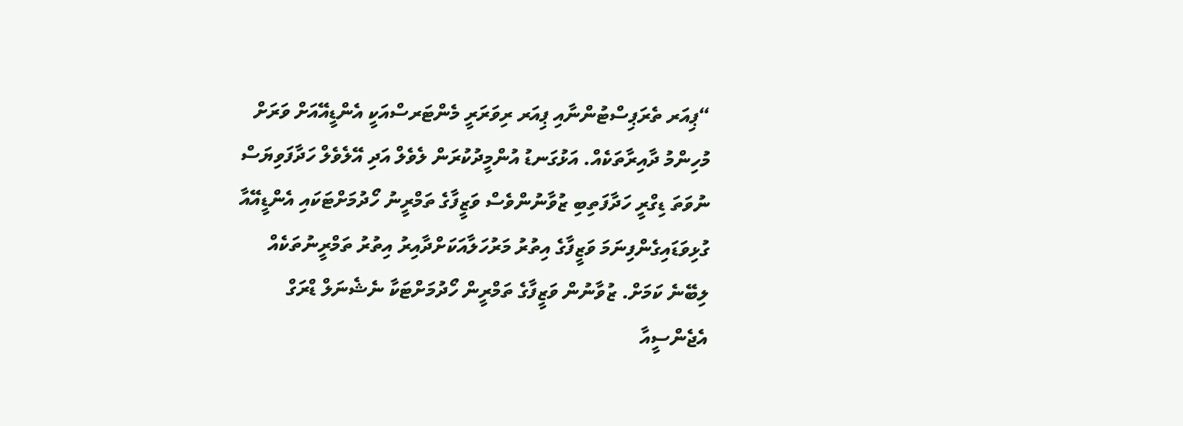“ޕިއަރ ތެރަޕިސްޓުންނާއި ޕިއަރ ރިވަރަރީ މެންޓަރސްއަކީ އެންޑީއޭއަށް ވަރަށް މުހިންމު ދާއިރާތަކެއް. އަޅުގަނޑު އުންމީދުކުރަން ލެވެލް އަދި އޭލެވެލް ހަދާފަވިޔަސް ނުވަތަ ޑިގްރީ ހަދާފަތިބި ޒުވާނުންވެސް ވަޒީފާގެ ތަމްރީނު ހޯދުމަށްޓަކައި އެންޑީއޭއާ ގުޅިވަޑައިގެންފިނަމަ ވަޒީފާގެ އިތުރު މަރުހަލާއަކަށްދާއިރު އިތުރު ތަމްރީނުތަކެއް ލިބޭނެ ކަމަށް. ޒުވާނުން ވަޒީފާގެ ތަމްރީން ހޯދުމަށްޓަކާ ނެޝެނަލް ޑްރަގް އެޖެންސީއާ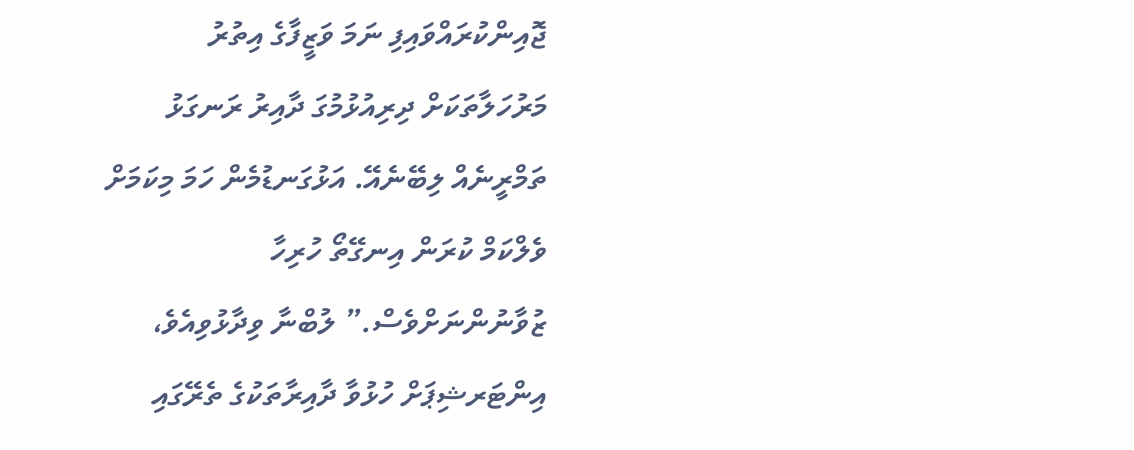ޖޮއިންކުރައްވައިފި ނަމަ ވަޒީފާގެ އިތުރު މަރުހަލާތަކަށް ދިރިއުޅުމުގަ ދާއިރު ރަނގަޅު ތަމްރީނެއް ލިބޭނެއޭ. އަޅުގަނޑުމެން ހަމަ މިކަމަށް ވެލްކަމް ކުރަން އިނގޭތޯ ހުރިހާ ޒުވާނުންނަށްވެސް.” ލުބްނާ ވިދާޅުވިއެވެ،
އިންޓަރޝިޕަށް ހުޅުވާ ދާއިރާތަކުގެ ތެރޭގައި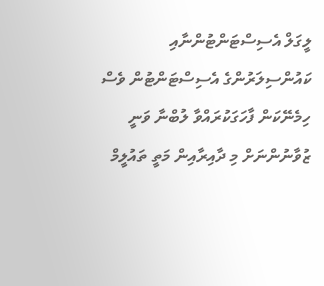ލީގަލް އެސިސްޓަންޓުންނާއި ކައުންސިލަރުންގެ އެސިސްޓަންޓުން ވެސް ހިމެނޭކަން ފާހަގަކުރައްވާ ލުބްނާ ވަނީ ޒުވާނުންނަށް މި ދާއިރާއިން މަތީ ތައުލީމް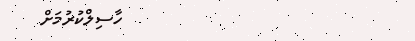ހާސިލްކުރުމަށް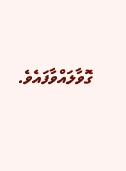ގޮވާލައްވާފައެވެ.